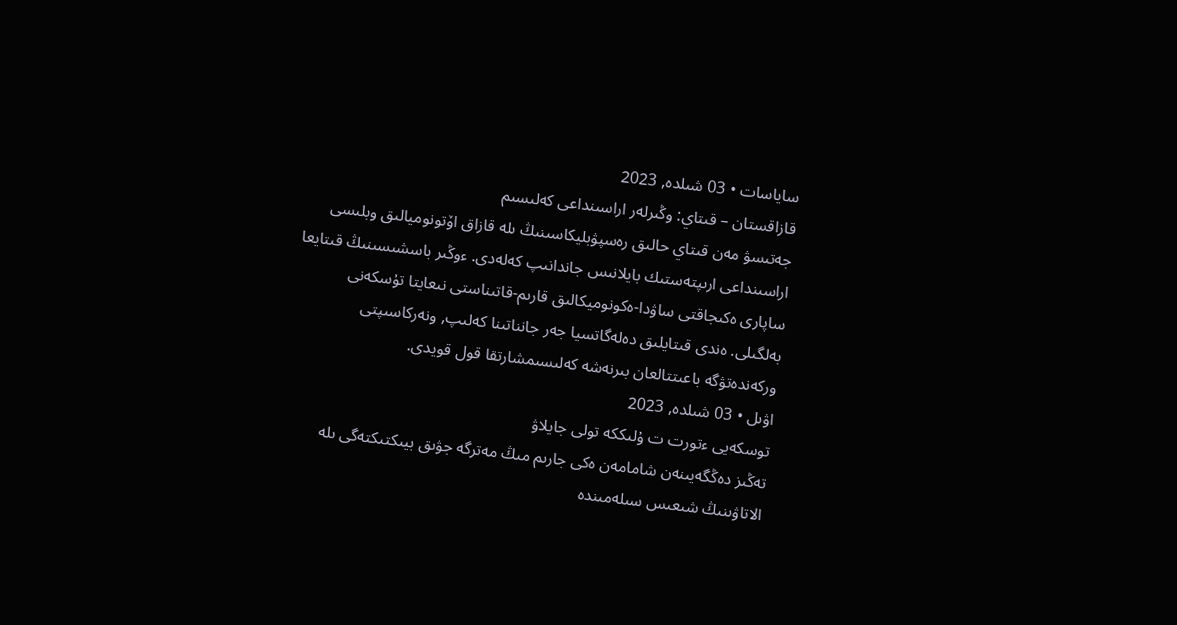ساياسات • 03 شىلدە, 2023
قازاقستان – قىتاي: وڭىرلەر اراسىنداعى كەلىسىم
جەتىسۋ مەن قىتاي حالىق رەسپۋبليكاسىنىڭ ىلە قازاق اۆتونوميالىق وبلىسى اراسىنداعى ارىپتەستىك بايلانىس جاندانىپ كەلەدى. ءوڭىر باسشىسىنىڭ قىتايعا ساپارى ەكىجاقتى ساۋدا-ەكونوميكالىق قارىم-قاتىناستى نىعايتا تۇسكەنى بەلگىلى. ەندى قىتايلىق دەلەگاتسيا جەر جانناتىنا كەلىپ, ونەركاسىپتى وركەندەتۋگە باعىتتالعان بىرنەشە كەلىسىمشارتقا قول قويدى.
اۋىل • 03 شىلدە, 2023
توسكەيى ءتورت ت ۇلىككە تولى جايلاۋ
تەڭىز دەڭگەيىنەن شامامەن ەكى جارىم مىڭ مەترگە جۋىق بيىكتىكتەگى ىلە الاتاۋىنىڭ شىعىس سىلەمىندە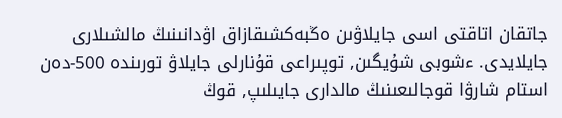جاتقان اتاقتى اسى جايلاۋىن ەڭبەكشىقازاق اۋدانىنىڭ مالشىلارى جايلايدى. ءشوبى شۇيگىن, توپىراعى قۇنارلى جايلاۋ تورىندە 500-دەن استام شارۋا قوجالىعىنىڭ مالدارى جايىلىپ, قوڭ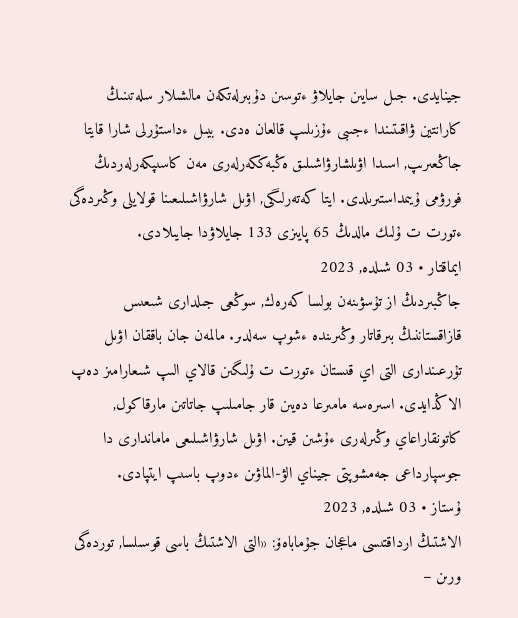جينايدى. جىل سايىن جايلاۋ ءتوسىن دۇبىرلەتكەن مالشىلار سلەتىنىڭ كارانتين ۋاقىتىندا ءجىبى ءۇزىلىپ قالعان ەدى. بيىل ءداستۇرلى شارا قايتا جاڭعىرىپ, اسىدا اۋىلشارۋاشىلىق ەڭبەككەرلەرى مەن كاسىپكەرلەردىڭ فورۋمى ۇيىمداستىرىلدى. ايتا كەتەرلىگى, اۋىل شارۋاشىلىعىنا قولايلى وڭىردەگى ءتورت ت ۇلىك مالدىڭ 65 پايىزى 133 جايلاۋدا جايىلادى.
ايماقتار • 03 شىلدە, 2023
جاڭبىردىڭ از تۇسۋىنەن بولسا كەرەك, سوڭعى جىلدارى شىعىس قازاقستاننىڭ بىرقاتار وڭىرىندە ءشوپ سەلدىر. مالمەن جان باققان اۋىل تۇرعىندارى التى اي قىستان ءتورت ت ۇلىگىن قالاي الىپ شىعارامىز دەپ الاڭدايدى. اسىرەسە مامىرعا دەيىن قار جامىلىپ جاتاتىن مارقاكول, كاتونقاراعاي وڭىرلەرى ءۇشىن قيىن. اۋىل شارۋاشىلىعى ماماندارى دا جوسپارداعى جەمشوپتى جيناي الۋ-الماۋىن ءدوپ باسىپ ايتپادى.
ۇستاز • 03 شىلدە, 2023
الاشتىڭ ارداقتىسى ماعجان جۇماباەۆ: «التى الاشتىڭ باسى قوسىلسا, توردەگى ورىن –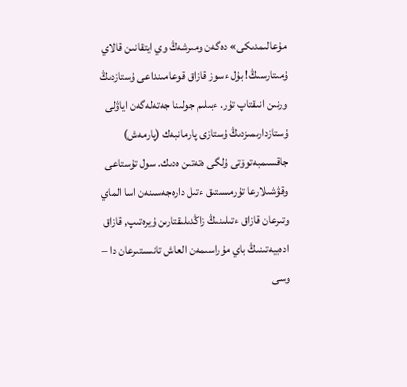مۇعالىمدىكى» دەگەن ومىرشەڭ وي ايتقانىن قالاي ۇمىتارسىڭ! بۇل ءسوز قازاق قوعامىنداعى ۇستازدىڭ ورنىن انىقتاپ تۇر. ءبىلىم جولىنا جەتەلەگەن اياۋلى ۇستازدارىمىزدىڭ ۇستازى پارمانبەك (پارمەش) جاقسىمبەتوۆتى ۇلگى ەتەتىن ەدىك. سول تۇستاعى وقۋشىلارعا تۇرمىستىق ءتىل دارەجەسىنەن اسا الماي وتىرعان قازاق ءتىلىنىڭ زاڭدىلىقتارىن ۇيرەتىپ, قازاق ادەبيەتىنىڭ باي مۇراسىمەن العاش تانىستىرعان دا – وسى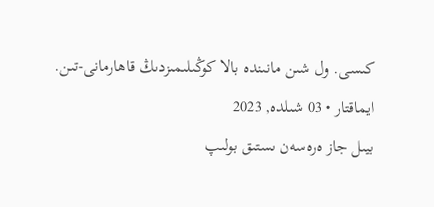كىسى. ول شىن مانىندە بالا كوڭىلىمىزدىڭ قاھارمانى-تىن.
ايماقتار • 03 شىلدە, 2023
بيىل جاز ەرەسەن ىستىق بولىپ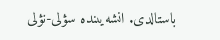باستالدى. انشەيىندە سۋلى-نۋلى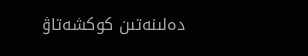دەلىنەتىن كوكشەتاۋ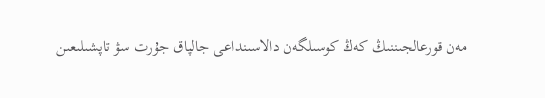مەن قورعالجىننىڭ كەڭ كوسىلگەن دالاسىنداعى جالپاق جۇرت سۋ تاپشىلىعىن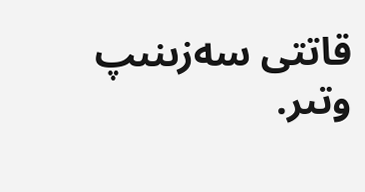قاتتى سەزىنىپ وتىر.